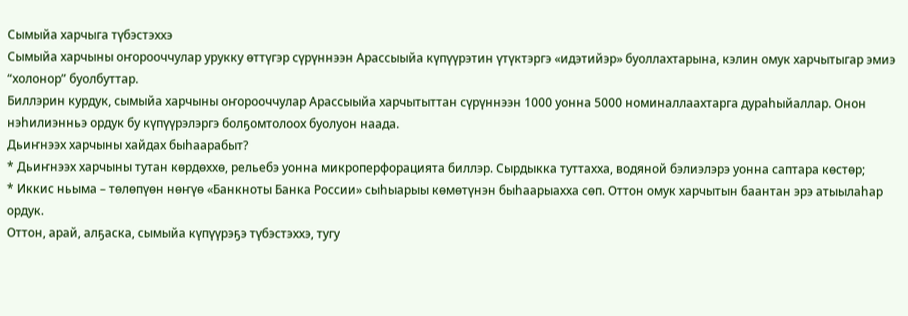Сымыйа харчыга түбэстэххэ
Сымыйа харчыны оҥорооччулар урукку өттүгэр сүрүннээн Арассыыйа күпүүрэтин үтүктэргэ «идэтийэр» буоллахтарына, кэлин омук харчытыгар эмиэ “холонор” буолбуттар.
Биллэрин курдук, сымыйа харчыны оҥорооччулар Арассыыйа харчытыттан сүрүннээн 1000 уонна 5000 номиналлаахтарга дураһыйаллар. Онон нэһилиэнньэ ордук бу күпүүрэлэргэ болҕомтолоох буолуон наада.
Дьиҥнээх харчыны хайдах быһаарабыт?
* Дьиҥнээх харчыны тутан көрдөххө, рельебэ уонна микроперфорацията биллэр. Сырдыкка туттахха, водяной бэлиэлэрэ уонна саптара көстөр;
* Иккис ньыма – төлөпүөн нөҥүө «Банкноты Банка России» сыһыарыы көмөтүнэн быһаарыахха сөп. Оттон омук харчытын баантан эрэ атыылаһар ордук.
Оттон, арай, алҕаска, сымыйа күпүүрэҕэ түбэстэххэ, тугу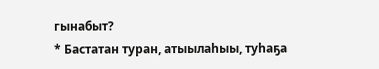гынабыт?
* Бастатан туран, атыылаһыы, туһаҕа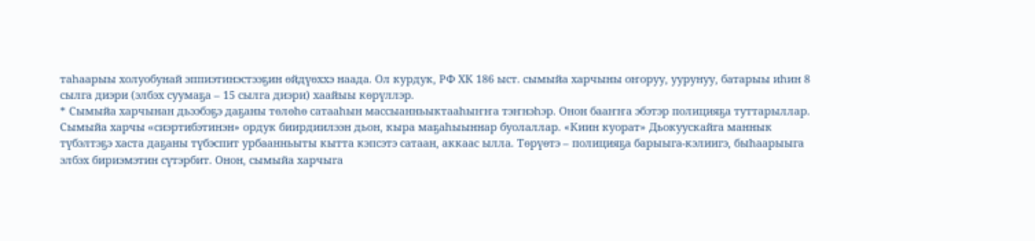таһаарыы холуобунай эппиэтинэстээҕин өйдүөххэ наада. Ол курдук, РФ ХК 186 ыст. сымыйа харчыны оҥоруу, уурунуу, батарыы иһин 8 сылга диэри (элбэх суумаҕа – 15 сылга диэри) хаайыы көрүллэр.
* Сымыйа харчынан дьээбэҕэ даҕаны төлөһө сатааһын массыанньыктааһыҥҥа тэҥнэһэр. Онон бааҥҥа эбэтэр полицияҕа туттарыллар.
Сымыйа харчы «cиэртибэтинэн» ордук биирдиилээн дьон, кыра маҕаһыыннар буолаллар. «Киин куорат» Дьокуускайга маннык түбэлтэҕэ хаста даҕаны түбэспит урбаанньыты кытта кэпсэтэ сатаан, аккаас ылла. Төрүөтэ – полицияҕа барыыга-кэлиигэ, быһаарыыга элбэх бириэмэтин сүтэрбит. Онон, сымыйа харчыга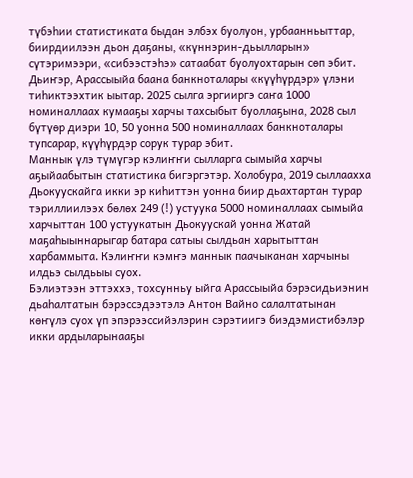түбэһии статистиката быдан элбэх буолуон, урбаанньыттар, биирдиилээн дьон даҕаны, «күннэрин-дьылларын» сүтэримээри, «сибээстэһэ» сатаабат буолуохтарын сөп эбит.
Дьиҥэр, Арассыыйа баана банкноталары «күүһүрдэр» үлэни тиһиктээхтик ыытар. 2025 сылга эргииргэ саҥа 1000 номиналлаах кумааҕы харчы тахсыбыт буоллаҕына, 2028 сыл бүтүөр диэри 10, 50 уонна 500 номиналлаах банкноталары тупсарар, күүһүрдэр сорук турар эбит.
Маннык үлэ түмүгэр кэлиҥҥи сылларга сымыйа харчы аҕыйаабытын статистика бигэргэтэр. Холобура, 2019 сыллаахха Дьокуускайга икки эр киһиттэн уонна биир дьахтартан турар тэриллиилээх бөлөх 249 (!) устуука 5000 номиналлаах сымыйа харчыттан 100 устуукатын Дьокуускай уонна Жатай маҕаһыыннарыгар батара сатыы сылдьан харытыттан харбаммыта. Кэлиҥҥи кэмҥэ маннык паачыканан харчыны илдьэ сылдьыы суох.
Бэлиэтээн эттэххэ, тохсунньу ыйга Арассыыйа бэрэсидьиэнин дьаһалтатын бэрэссэдээтэлэ Антон Вайно салалтатынан көҥүлэ суох үп эпэрээссийэлэрин сэрэтиигэ биэдэмистибэлэр икки ардыларынааҕы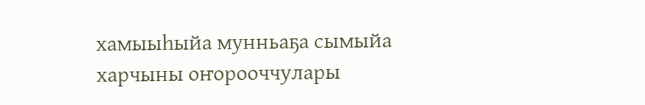хамыыһыйа мунньаҕа сымыйа харчыны оҥорооччулары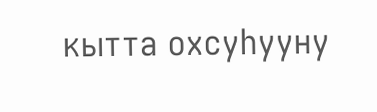кытта охсуһууну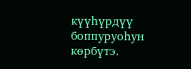күүһүрдүү боппуруоһун көрбүтэ.